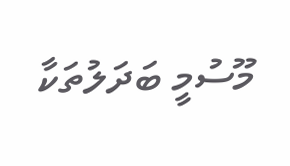މޫސުމީ ބަދަލުތަކާ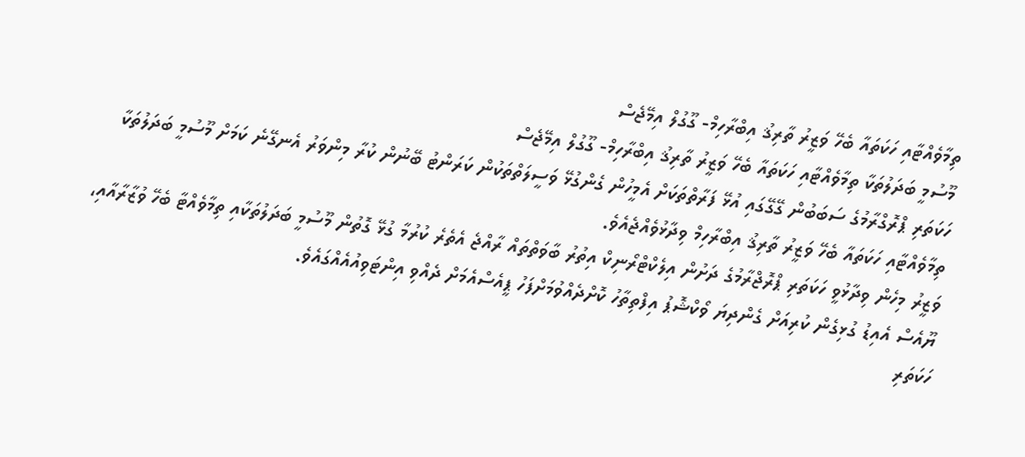ތިމާވެއްޓާއި ހަކަތައާ ބެހޭ ވަޒީރު ތާރިޤު އިބްރާހިމް- ގޫގުލް އިމޭޖެސް
މޫސުމީ ބަދަލުތަކާ ތިމާވެއްޓާއި ހަކަތައާ ބެހޭ ވަޒީރު ތާރިޤު އިބްރާހިމް- ގޫގުލް އިމޭޖެސް
ހަކަތަރި ޕްރޮގްރާމުގެ ސަބަބުން ގޭގޭގައި އުޅޭ ފަރާތްތަކަށް އެމީހުން ގެންގުޅޭ ވަސީލަތްތަކުން ކަރަންޓު ބޭނުން ކުރާ މިންވަރު އެނގޭނެ ކަމަށް މޫސުމީ ބަދަލުތަކާ ތިމާވެއްޓާއި ހަކަތައާ ބެހޭ ވަޒީރު ތާރިޤު އިބްރާހިމް ވިދާޅުވެއްޖެއެވެ.
ވަޒީރު މިހެން ވިދާޅުވީ ހަކަތަރި ޕްރޮޖްރާމުގެ ދަށުން އިލެކްޓްރޯނިކް އިތުރު ބާވަތްތައް ރާއްޖެ އެތެރެ ކުރުމާ ގުޅޭ ގޮތުން މޫސުމީ ބަދަލުތަކާއި ތިމާވެއްޓާ ބެހޭ ވުޒާރާއާއި، ޔޫއެސް އެއިޑު ގުޅިގެން ކުރިއަށް ގެންދިޔަ ވޯކްޝޮޕު އިފްތިތާހު ކޮށްދެއްވުމަށްފަހު ޕީއެސްއެމަށް ދެއްވި އިންޓަވިއުއެއްގައެވެ.
ހަކަތަރި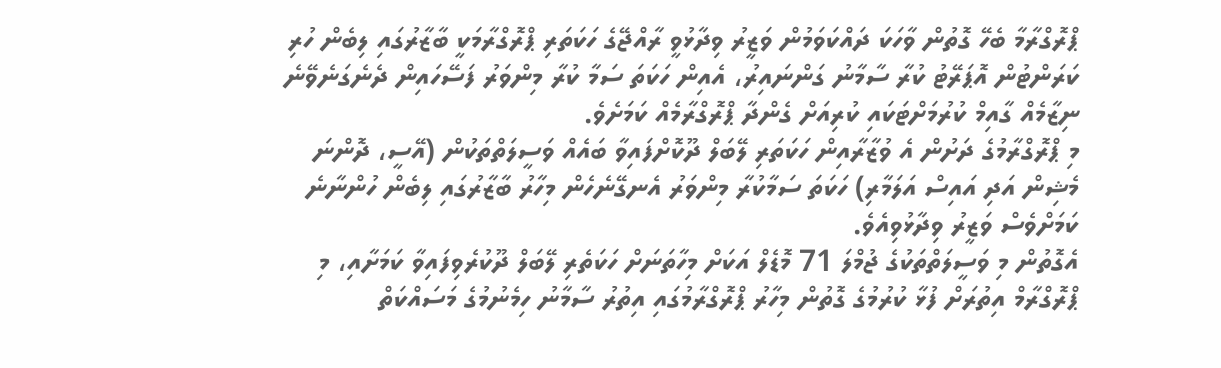ޕްރޮގްރާމާ ބެހޭ ގޮތުން ވާހަކަ ދައްކަވަމުން ވަޒީރު ވިދާޅުވީ ރާއްޖޭގެ ހަކަތަރި ޕްރޮގްރާމަކީ ބާޒާރުގައި ލިބެން ހުރި ކަރަންޓުން އޮޕަރޭޓު ކުރާ ސާމާނު ގަންނައިރު، އެއިން ހަކަތަ ސަމާ ކުރާ މިންވަރު ފަސޭހައިން ދެނެގަނެވޭނެ ނިޒާމެއް ގާއިމް ކުރުމަށްޓަކައި ކުރިއަށް ގެންދާ ޕްރޮގްރާމެއް ކަމަށެވެ.
މި ޕްރޮގްރާމުގެ ދަށުން އެ ވުޒާރާއިން ހަކަތަރި ލޭބަލް ދޫކޮށްފައިވާ ބައެއް ވަސީލަތްތަކުން (އޭސީ، ދޮންނަ މެޝިން އަދި އައިސް އަލަމާރި) ހަކަތަ ސަމާކުރާ މިންވަރު އެނގޭނެހެން މިހާރު ބާޒާރުގައި ލިބެން ހުންނާނެ ކަމަށްވެސް ވަޒީރު ވިދާޅުވިއެވެ.
އެގޮތުން މި ވަސީލަތްތަކުގެ ޖުމްލަ 71 މޮޑެލް އަކަށް މިހާތަނަށް ހަކަތެރި ލޭބަލް ދޫކުރެވިފައިވާ ކަމަށާއި، މި ޕްރޮގްރާމް އިތުރަށް ފުޅާ ކުރުމުގެ ގޮތުން މިހާރު ޕްރޮގްރާމުގައި އިތުރު ސާމާނު ހިމެނުމުގެ މަސައްކަތް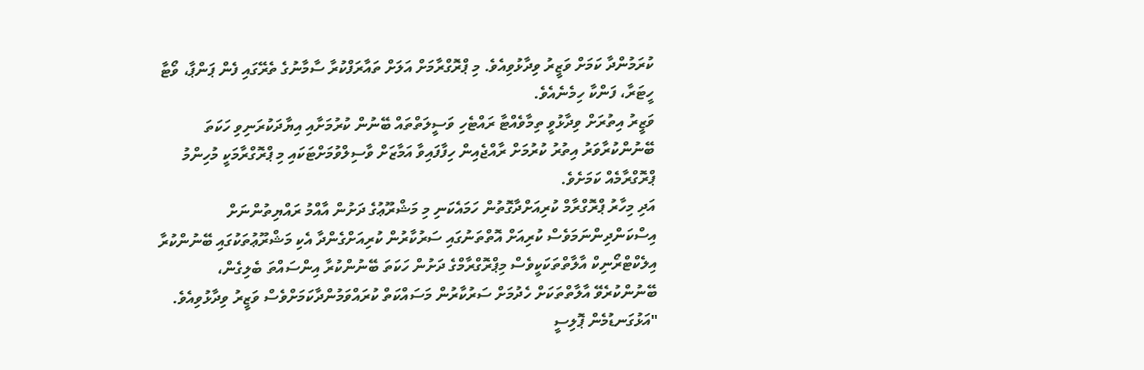ކުރަމުންދާ ކަމަށް ވަޒީރު ވިދާޅުވިއެވެ. މި ޕްރޮގްރާމަށް އަލަށް ތައާރަފްކުރާ ސާމާނުގެ ތެރޭގައި ފެން ޕަންޕާ، ވޯޓާ ހީޓަރާ، ފަންކާ ހިމެނެއެވެ.
ވަޒީރު އިތުރަށް ވިދާޅުވީ ތިމާވެއްޓާ ރައްޓެހި ވަސީލަތްތައް ބޭނުން ކުރުމަށާއި އިޔާދަކުރަނިވި ހަކަތަ ބޭނުންކުރާވަރު އިތުރު ކުރުމަށް ރާއްޖެއިން ހިފާފައިވާ އަމާޒަށް ވާސިލްވުމަށްޓަކައި މި ޕްރޮގްރާމަކީ މުހިންމު ޕްރޮގްރާމެއް ކަމަށެވެ.
އަދި މިހާރު ޕްރޮގްރާމް ކުރިއަށްދާގޮތުން ހަމައެކަނި މި މަޝްރޫޢުގެ ދަށުން އާއްމު ރައްޔިތުންނަށް އިސްކަންދިންނަމަވެސް ކުރިއަށް އޮތްތަނުގައި ސަރުކާރުން ކުރިއަށްގެންދާ އެކި މަޝްރޫޢުތަކުގައި ބޭނުންކުރާ އިލެކްޓްރޯނިކް އާލާތްތަކަކީވެސް މިޕްރޮގްރާމްގެ ދަށުން ހަކަތަ ބޭނުންކުރާ އިންސައްތަ ބެލިގެން، ބޭނުންކުރެވޭ އާލާތްތަކަށް ހެދުމަށް ސަރުކާރުން މަސައްކަތް ކުރައްވަމުންދާކަމަށްވެސް ވަޒީރު ވިދާޅުވިއެވެ.
"އަޅުގަނޑުމެން ޕޮލިސީ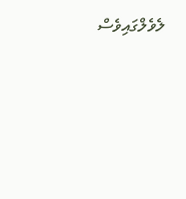ލެވެލްގައިވެސް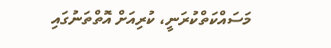މަސައްކަތްކުރަނީ، ކުރިއަށް އޮތްތަނުގައި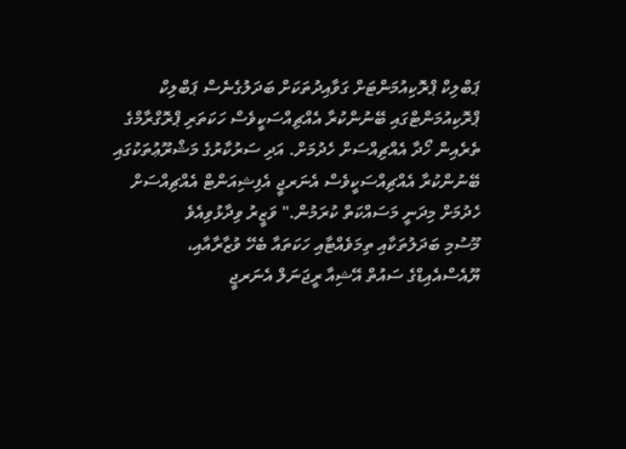ޕަބްލިކް ޕްރޮކިއުމަންޓަށް ގަވާއިދުތަކަށް ބަދަލުގެނެސް ޕަބްލިކް ޕްރޮކިއުމަންޓްގައި ބޭނުންކުރާ އެއްޗިއްސަކީވެސް ހަކަތަރި ޕްރޮގްރާމްގެ ތެރެއިން ހޯދާ އެއްޗިއްސަށް ހެދުމަށް. އަދި ސަރުކާރުގެ މަޝްރޫޢުތަކުގައި ބޭނުންކުރާ އެއްޗިއްސަކީވެސް އެނަރޖީ އެފިޝިއަންޓް އެއްޗިއްސަށް ހެދުމަށް މިދަނީ މަސައްކަތް ކުރަމުން." ވަޒީރު ވިދާޅުވިއެވެ
މޫސުމި ބަދަލުތަކާއި ތިމަވެއްޓާއި ހަކަތައާ ބެހޭ ވުޒާރާއާއި، ޔޫއެސްއެއިޑްގެ ސައުތް އޭޝިއާ ރީޖަނަލް އެނަރޖީ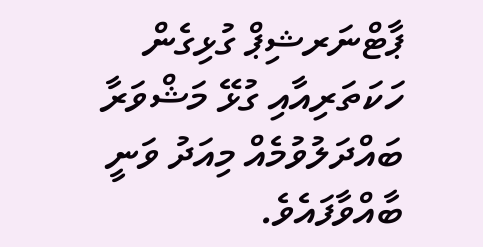ޕާޓްނަރޝިޕް ގުޅިގެން ހަކަތަރިއާއި ގުޅޭ މަޝްވަރާ ބައްދަލުވުމެއް މިއަދު ވަނީ ބާއްވާފައެވެ.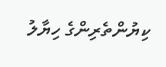ކިޔުންތެރިންގެ ހިޔާލު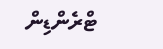ޓްރެންޑިން